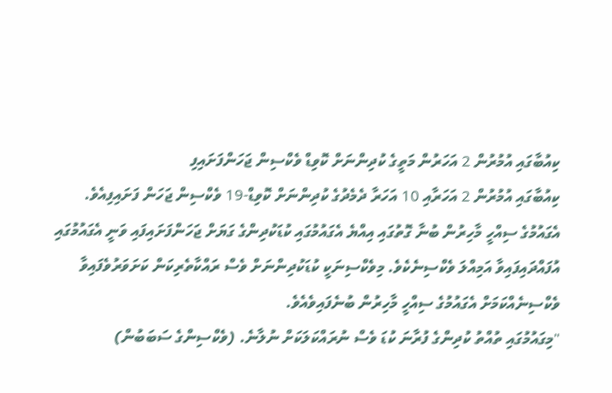ކިއުބާގައި އުމުރުން 2 އަހަރުން މަތީގެ ކުދިންނަށް ކޮވިޑް ވެކްސިން ޖަހަންފަށައިފި
ކިއުބާގައި އުމުރުން 2 އަހަރާއި 10 އަހަރާ ދެމެދުގެ ކުދިންނަށް ކޮވިޑް-19 ވެކްސިން ޖަހަން ފަށައިފިއެވެ.
އެގައުމުގެ ސިއްހީ މާހިރުން ބުނާ ގޮތުގައި އިއްޔެ އެގައުމުގައި ކުޑަކުދިންގެ ގަޔަށް ޖަހަންފަށައިފައި ވަނީ އެގައުމުގައި އުފައްދައިފައިވާ އަމިއްލަ ވެކްސިނެކެވެ. މިވެކްސިނަކީ ކުޑަކުދިންނަށް ވެސް ރައްކާތެރިކަން ކަށަވަރުވެފައިވާ ވެކްސިނެއްކަމަށް އެގައުމުގެ ސިއްހީ މާހިރުން ބުނެފައިވެއެވެ.
"މިގައުމުގައި ތުއްތު ކުދިންގެ ފުރާނަ ކުޑަ ވެސް ނުރައްކަލަކަށް ނުލާނެ. (ވެކްސިންގެ ސަބަބުން)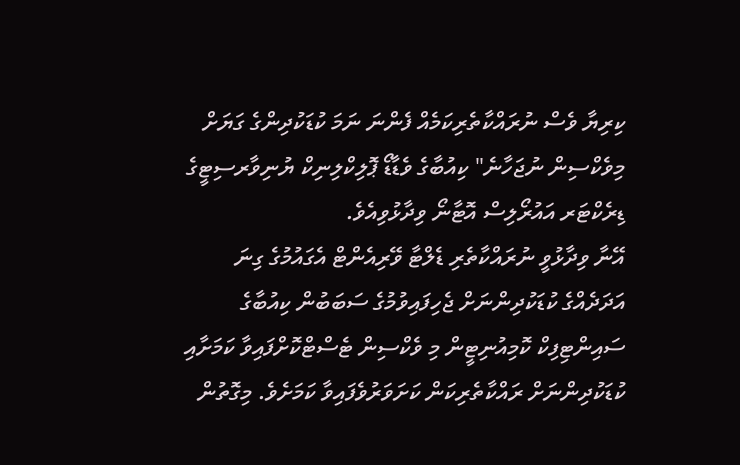ކިރިޔާ ވެސް ނުރައްކާތެރިކަމެއް ފެންނަ ނަމަ ކުޑަކުދިންގެ ގަޔަށް މިވެކްސިން ނުޖަހާނެ" ކިއުބާގެ ވެޑާޑޯ ޕޮލިކްލިނިކް ޔުނިވާރސިޓީގެ ޑިރެކްޓަރ އައުރޯލިސް އޮޓާނޯ ވިދާޅުވިއެވެ.
އޭނާ ވިދާޅުވީ ނުރައްކާތެރި ޑެލްޓާ ވޭރިއެންޓް އެގައުމުގެ ގިނަ އަދަދެއްގެ ކުޑަކުދިންނަށް ޖެހިފައިވުމުގެ ސަބަބުން ކިއުބާގެ ސައިންޓިފިކް ކޮމިއުނިޓީން މި ވެކްސިން ޓެސްޓްކޮށްފައިވާ ކަމަށާއި ކުޑަކުދިންނަށް ރައްކާތެރިކަން ކަށަވަރުވެފައިވާ ކަމަށެވެ. މިގޮތުން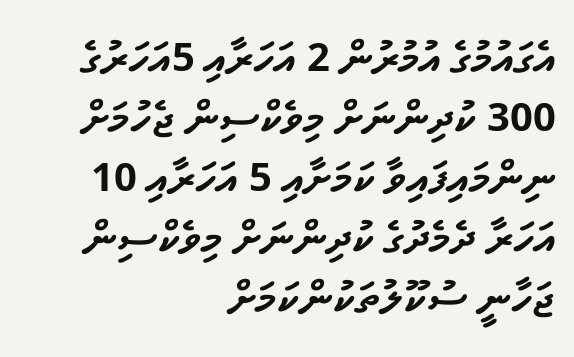އެގައުމުގެ އުމުރުން 2 އަހަރާއި 5އަހަރުގެ 300 ކުދިންނަށް މިވެކްސިން ޖެހުމަށް ނިންމައިފައިވާ ކަމަށާއި 5 އަހަރާއި 10 އަހަރާ ދެމެދުގެ ކުދިންނަށް މިވެކްސިން ޖަހާނީ ސުކޫލުތަކުންކަމަށް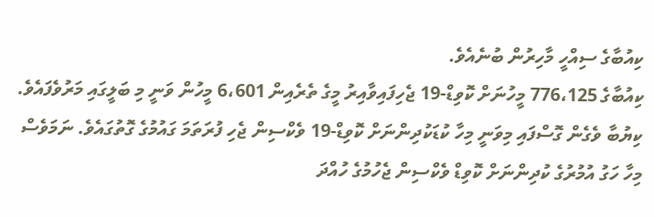ކިއުބާގެ ސިއްހީ މާހިރުން ބުނެއެވެ.
ކިއުބާގެ 776،125 މީހުނަށް ކޮވިޑް-19 ޖެހިފައިވާއިރު މީގެ ތެރެއިން 6،601 މީހުން ވަނީ މި ބަލީގައި މަރުވެފައެވެ.
ކިޔުބާ ވެގެން ގޮސްފައި މިވަނީ މިހާ ކުޑަކުދިންނަށް ކޮވިޑް-19 ވެކްސިން ޖެހި ފުރަތަމަ ގައުމުގެ ގޮތުގައެވެ. ނަމަވެސް މިހާ ހަގު އުމުރުގެ ކުދިންނަށް ކޮވިޑް ވެކްސިން ޖެހުމުގެ ހުއްދަ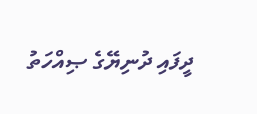ދީފައި ދުނިޔޭގެ ޞިއްހަތު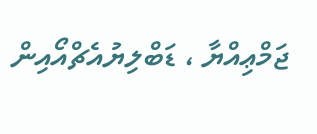ޖަމްޢިއްޔާ ، ޑަބްލިޔުއެޗްއޯއިން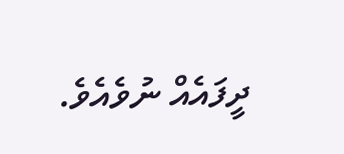ދީފައެއް ނުވެއެވެ.